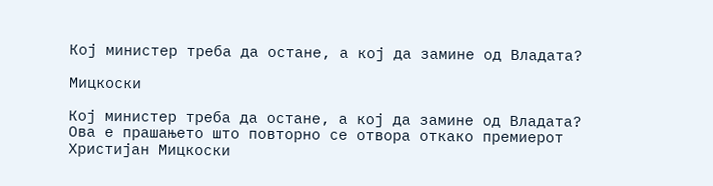Кој министер треба да остане, а кој да замине од Владата?

Мицкоски

Кој министер треба да остане, а кој да замине од Владата? Ова е прашањето што повторно се отвора откако премиерот Христијан Мицкоски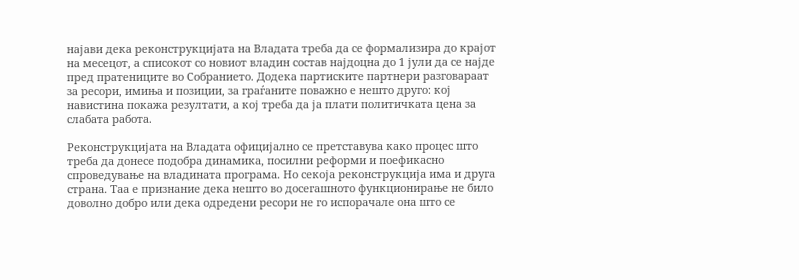најави дека реконструкцијата на Владата треба да се формализира до крајот на месецот, а списокот со новиот владин состав најдоцна до 1 јули да се најде пред пратениците во Собранието. Додека партиските партнери разговараат за ресори, имиња и позиции, за граѓаните поважно е нешто друго: кој навистина покажа резултати, а кој треба да ја плати политичката цена за слабата работа.

Реконструкцијата на Владата официјално се претставува како процес што треба да донесе подобра динамика, посилни реформи и поефикасно спроведување на владината програма. Но секоја реконструкција има и друга страна. Таа е признание дека нешто во досегашното функционирање не било доволно добро или дека одредени ресори не го испорачале она што се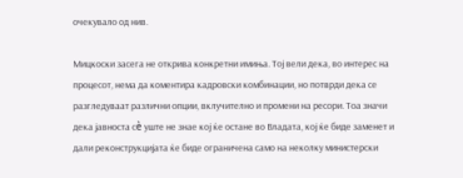очекувало од нив.

Мицкоски засега не открива конкретни имиња. Тој вели дека, во интерес на процесот, нема да коментира кадровски комбинации, но потврди дека се разгледуваат различни опции, вклучително и промени на ресори. Тоа значи дека јавноста сè уште не знае кој ќе остане во Владата, кој ќе биде заменет и дали реконструкцијата ќе биде ограничена само на неколку министерски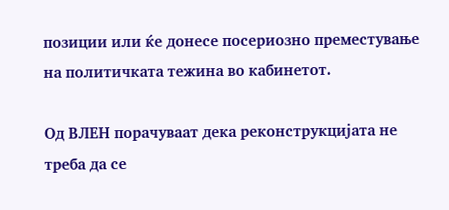позиции или ќе донесе посериозно преместување на политичката тежина во кабинетот.

Од ВЛЕН порачуваат дека реконструкцијата не треба да се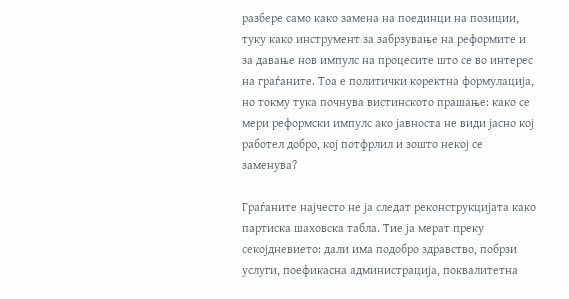разбере само како замена на поединци на позиции, туку како инструмент за забрзување на реформите и за давање нов импулс на процесите што се во интерес на граѓаните. Тоа е политички коректна формулација, но токму тука почнува вистинското прашање: како се мери реформски импулс ако јавноста не види јасно кој работел добро, кој потфрлил и зошто некој се заменува?

Граѓаните најчесто не ја следат реконструкцијата како партиска шаховска табла. Тие ја мерат преку секојдневието: дали има подобро здравство, побрзи услуги, поефикасна администрација, поквалитетна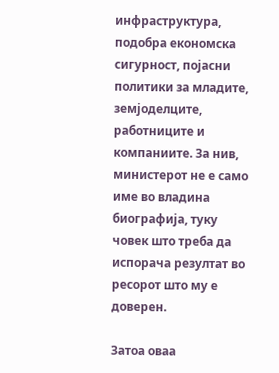инфраструктура, подобра економска сигурност, појасни политики за младите, земјоделците, работниците и компаниите. За нив, министерот не е само име во владина биографија, туку човек што треба да испорача резултат во ресорот што му е доверен.

Затоа оваа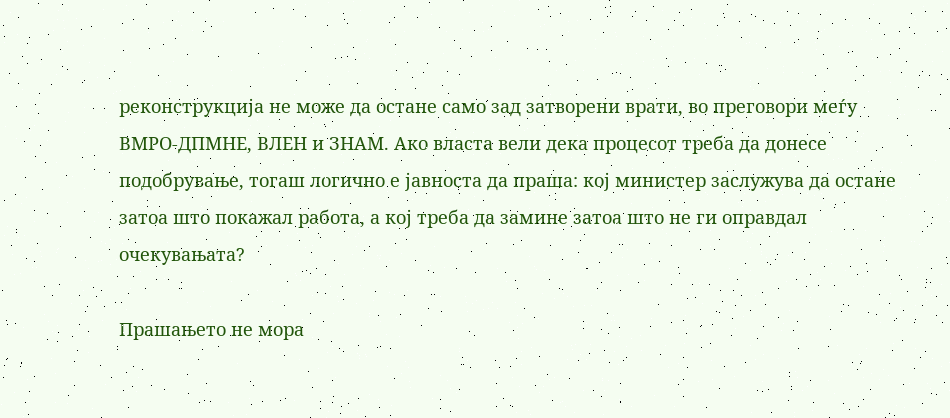реконструкција не може да остане само зад затворени врати, во преговори меѓу ВМРО-ДПМНЕ, ВЛЕН и ЗНАМ. Ако власта вели дека процесот треба да донесе подобрување, тогаш логично е јавноста да праша: кој министер заслужува да остане затоа што покажал работа, а кој треба да замине затоа што не ги оправдал очекувањата?

Прашањето не мора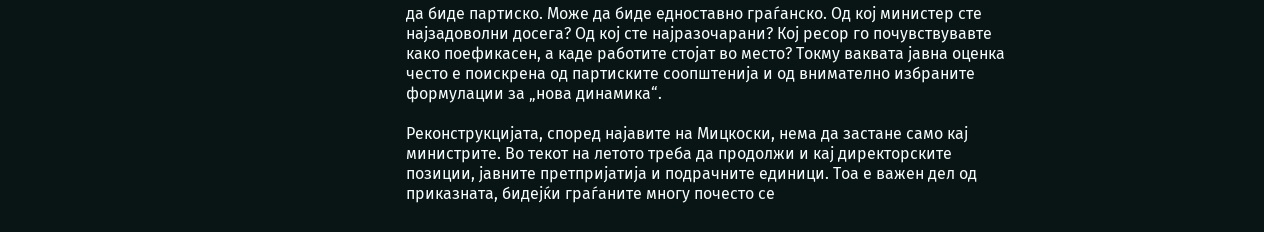да биде партиско. Може да биде едноставно граѓанско. Од кој министер сте најзадоволни досега? Од кој сте најразочарани? Кој ресор го почувствувавте како поефикасен, а каде работите стојат во место? Токму ваквата јавна оценка често е поискрена од партиските соопштенија и од внимателно избраните формулации за „нова динамика“.

Реконструкцијата, според најавите на Мицкоски, нема да застане само кај министрите. Во текот на летото треба да продолжи и кај директорските позиции, јавните претпријатија и подрачните единици. Тоа е важен дел од приказната, бидејќи граѓаните многу почесто се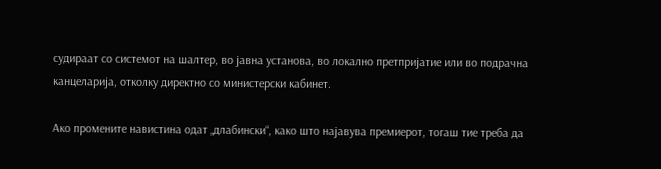судираат со системот на шалтер, во јавна установа, во локално претпријатие или во подрачна канцеларија, отколку директно со министерски кабинет.

Ако промените навистина одат „длабински“, како што најавува премиерот, тогаш тие треба да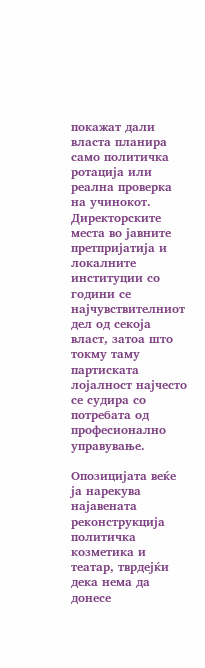покажат дали власта планира само политичка ротација или реална проверка на учинокот. Директорските места во јавните претпријатија и локалните институции со години се најчувствителниот дел од секоја власт, затоа што токму таму партиската лојалност најчесто се судира со потребата од професионално управување.

Опозицијата веќе ја нарекува најавената реконструкција политичка козметика и театар, тврдејќи дека нема да донесе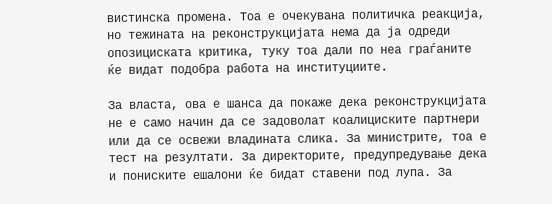вистинска промена. Тоа е очекувана политичка реакција, но тежината на реконструкцијата нема да ја одреди опозициската критика, туку тоа дали по неа граѓаните ќе видат подобра работа на институциите.

За власта, ова е шанса да покаже дека реконструкцијата не е само начин да се задоволат коалициските партнери или да се освежи владината слика. За министрите, тоа е тест на резултати. За директорите, предупредување дека и пониските ешалони ќе бидат ставени под лупа. За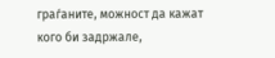граѓаните, можност да кажат кого би задржале,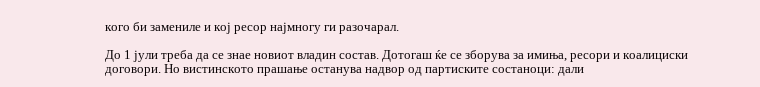кого би замениле и кој ресор најмногу ги разочарал.

До 1 јули треба да се знае новиот владин состав. Дотогаш ќе се зборува за имиња, ресори и коалициски договори. Но вистинското прашање останува надвор од партиските состаноци: дали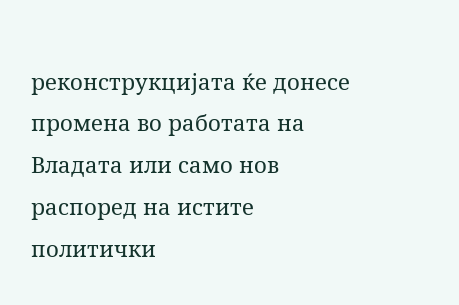реконструкцијата ќе донесе промена во работата на Владата или само нов распоред на истите политички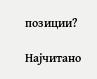позиции?

Најчитано